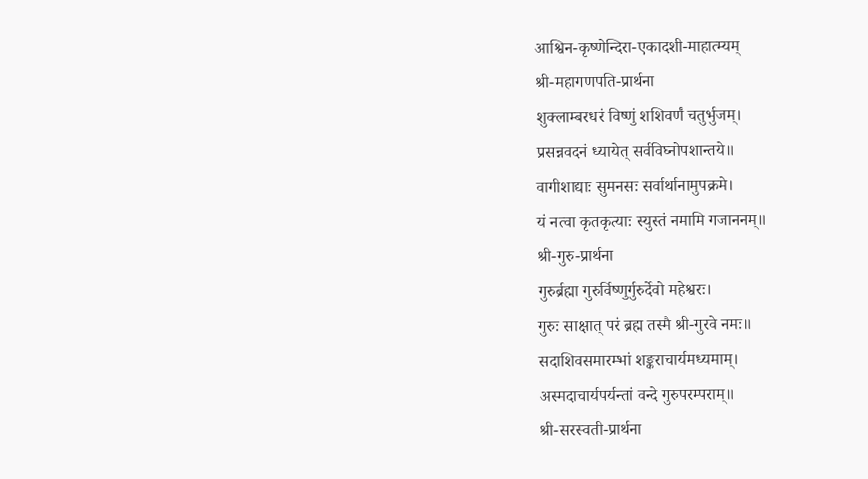आश्विन-कृष्णेन्दिरा-एकादशी-माहात्म्यम्
श्री-महागणपति-प्रार्थना
शुक्लाम्बरधरं विष्णुं शशिवर्णं चतुर्भुजम्।
प्रसन्नवदनं ध्यायेत् सर्वविघ्नोपशान्तये॥
वागीशाद्याः सुमनसः सर्वार्थानामुपक्रमे।
यं नत्वा कृतकृत्याः स्युस्तं नमामि गजाननम्॥
श्री-गुरु-प्रार्थना
गुरुर्ब्रह्मा गुरुर्विष्णुर्गुरुर्देवो महेश्वरः।
गुरुः साक्षात् परं ब्रह्म तस्मै श्री-गुरवे नमः॥
सदाशिवसमारम्भां शङ्कराचार्यमध्यमाम्।
अस्मदाचार्यपर्यन्तां वन्दे गुरुपरम्पराम्॥
श्री-सरस्वती-प्रार्थना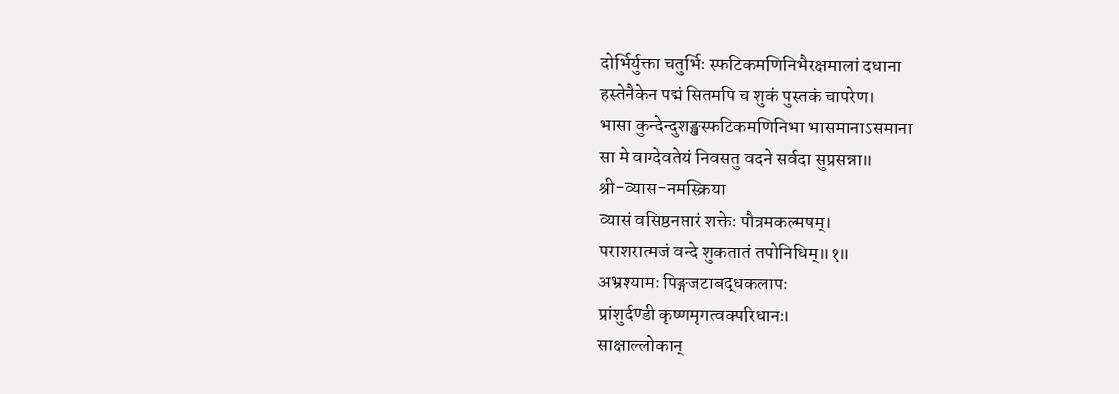दोर्भिर्युक्ता चतुर्भिः स्फटिकमणिनिभैरक्षमालां दधाना
हस्तेनैकेन पद्मं सितमपि च शुकं पुस्तकं चापरेण।
भासा कुन्देन्दुशङ्खस्फटिकमणिनिभा भासमानाऽसमाना
सा मे वाग्देवतेयं निवसतु वदने सर्वदा सुप्रसन्ना॥
श्री-व्यास-नमस्क्रिया
व्यासं वसिष्ठनप्तारं शक्तेः पौत्रमकल्मषम्।
पराशरात्मजं वन्दे शुकतातं तपोनिधिम्॥१॥
अभ्रश्यामः पिङ्गजटाबद्धकलापः
प्रांशुर्दण्डी कृष्णमृगत्वक्परिधानः।
साक्षाल्लोकान्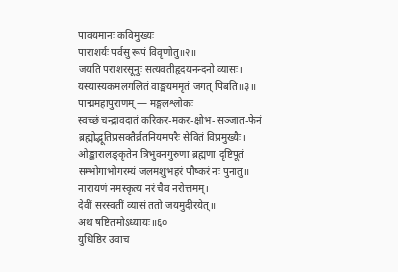पावयमानः कविमुख्यः
पाराशर्यः पर्वसु रूपं विवृणोतु॥२॥
जयति पराशरसूनुः सत्यवतीहृदयनन्दनो व्यासः।
यस्यास्यकमलगलितं वाङ्मयममृतं जगत् पिबति॥३॥
पाद्ममहापुराणम् — मङ्गलश्लोकः
स्वच्छं चन्द्रावदातं करिकर-मकर-क्षोभ-सञ्जात-फेनं
ब्रह्मोद्भूतिप्रसक्तैर्व्रतनियमपरैः सेवितं विप्रमुख्यैः।
ओङ्कारालङ्कृतेन त्रिभुवनगुरुणा ब्रह्मणा दृष्टिपूतं
सम्भोगाभोगरम्यं जलमशुभहरं पौष्करं नः पुनातु॥
नारायणं नमस्कृत्य नरं चैव नरोत्तमम्।
देवीं सरस्वतीं व्यासं ततो जयमुदीरयेत्॥
अथ षष्टितमोऽध्यायः॥६०
युधिष्ठिर उवाच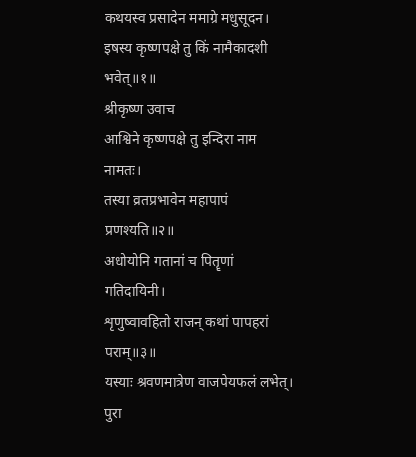कथयस्व प्रसादेन ममाग्रे मधुसूदन।
इषस्य कृष्णपक्षे तु किं नामैकादशी भवेत्॥१॥
श्रीकृष्ण उवाच
आश्विने कृष्णपक्षे तु इन्दिरा नाम नामतः।
तस्या व्रतप्रभावेन महापापं प्रणश्यति॥२॥
अधोयोनि गतानां च पितॄणां गतिदायिनी।
शृणुष्वावहितो राजन् कथां पापहरां पराम्॥३॥
यस्याः श्रवणमात्रेण वाजपेयफलं लभेत्।
पुरा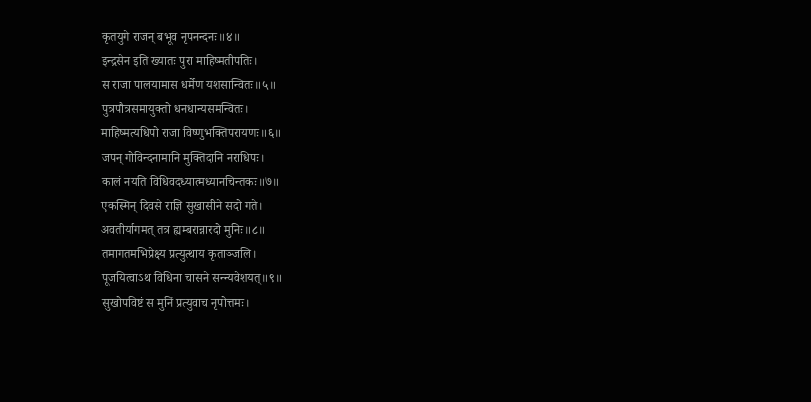कृतयुगे राजन् बभूव नृपनन्दनः॥४॥
इन्द्रसेन इति ख्यातः पुरा माहिष्मतीपतिः।
स राजा पालयामास धर्मेण यशसान्वितः॥५॥
पुत्रपौत्रसमायुक्तो धनधान्यसमन्वितः।
माहिष्मत्यधिपो राजा विष्णुभक्तिपरायणः॥६॥
जपन् गोविन्दनामानि मुक्तिदानि नराधिपः।
कालं नयति विधिवदध्यात्मध्यानचिन्तकः॥७॥
एकस्मिन् दिवसे राज्ञि सुखासीने सदो गते।
अवतीर्यागमत् तत्र ह्यम्बरान्नारदो मुनिः॥८॥
तमागतमभिप्रेक्ष्य प्रत्युत्थाय कृताञ्जलि।
पूजयित्वाऽथ विधिना चासने सन्न्यवेशयत्॥९॥
सुखोपविष्टं स मुनिं प्रत्युवाच नृपोत्तमः।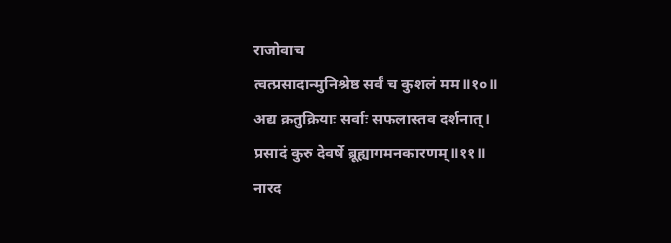राजोवाच
त्वत्प्रसादान्मुनिश्रेष्ठ सर्वं च कुशलं मम॥१०॥
अद्य क्रतुक्रियाः सर्वाः सफलास्तव दर्शनात्।
प्रसादं कुरु देवर्षे ब्रूह्यागमनकारणम्॥११॥
नारद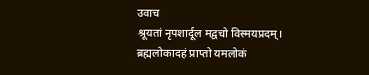उवाच
श्रूयतां नृपशार्दूल मद्वचो विस्मयप्रदम्।
ब्रह्मलोकादहं प्राप्तो यमलोकं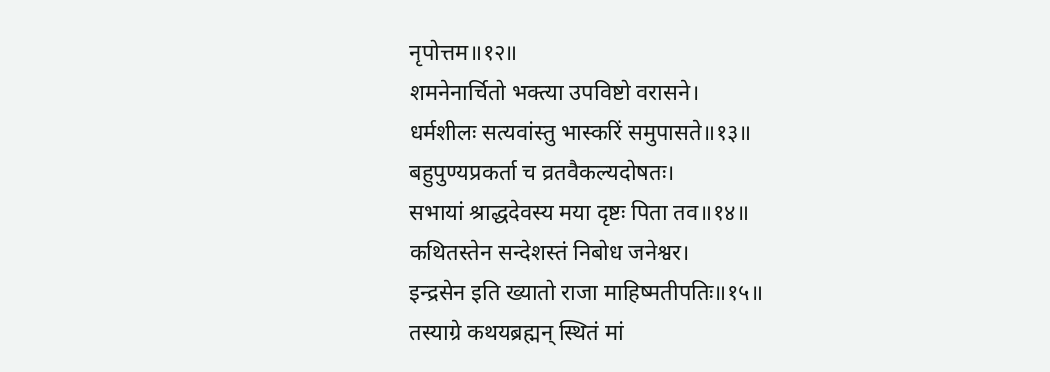नृपोत्तम॥१२॥
शमनेनार्चितो भक्त्या उपविष्टो वरासने।
धर्मशीलः सत्यवांस्तु भास्करिं समुपासते॥१३॥
बहुपुण्यप्रकर्ता च व्रतवैकल्यदोषतः।
सभायां श्राद्धदेवस्य मया दृष्टः पिता तव॥१४॥
कथितस्तेन सन्देशस्तं निबोध जनेश्वर।
इन्द्रसेन इति ख्यातो राजा माहिष्मतीपतिः॥१५॥
तस्याग्रे कथयब्रह्मन् स्थितं मां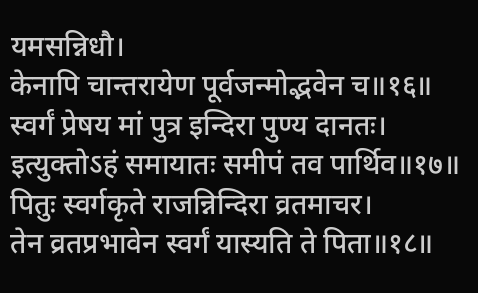यमसन्निधौ।
केनापि चान्तरायेण पूर्वजन्मोद्भवेन च॥१६॥
स्वर्गं प्रेषय मां पुत्र इन्दिरा पुण्य दानतः।
इत्युक्तोऽहं समायातः समीपं तव पार्थिव॥१७॥
पितुः स्वर्गकृते राजन्निन्दिरा व्रतमाचर।
तेन व्रतप्रभावेन स्वर्गं यास्यति ते पिता॥१८॥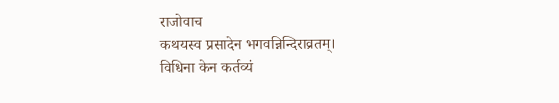राजोवाच
कथयस्व प्रसादेन भगवन्निन्दिराव्रतम्।
विधिना केन कर्तव्यं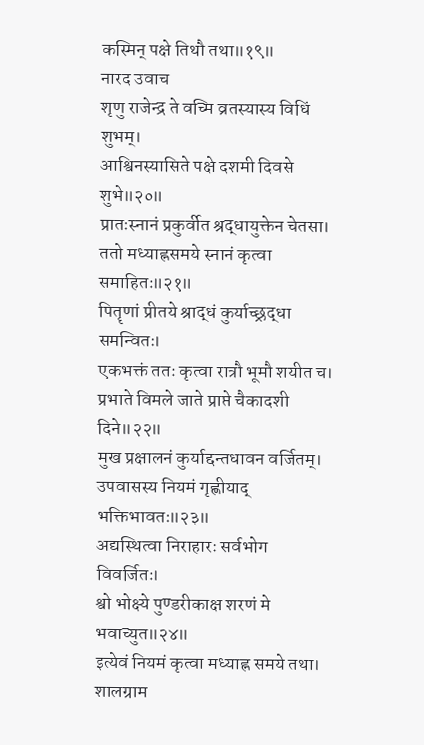कस्मिन् पक्षे तिथौ तथा॥१९॥
नारद उवाच
शृणु राजेन्द्र ते वच्मि व्रतस्यास्य विधिं शुभम्।
आश्विनस्यासिते पक्षे दशमी दिवसे शुभे॥२०॥
प्रातःस्नानं प्रकुर्वीत श्रद्धायुक्तेन चेतसा।
ततो मध्याह्नसमये स्नानं कृत्वा समाहितः॥२१॥
पितॄणां प्रीतये श्राद्धं कुर्याच्छ्रद्धा समन्वितः।
एकभक्तं ततः कृत्वा रात्रौ भूमौ शयीत च।
प्रभाते विमले जाते प्राप्ते चैकादशी दिने॥२२॥
मुख प्रक्षालनं कुर्याद्दन्तधावन वर्जितम्।
उपवासस्य नियमं गृह्णीयाद् भक्तिभावतः॥२३॥
अद्यस्थित्वा निराहारः सर्वभोग विवर्जितः।
श्वो भोक्ष्ये पुण्डरीकाक्ष शरणं मे भवाच्युत॥२४॥
इत्येवं नियमं कृत्वा मध्याह्न समये तथा।
शालग्राम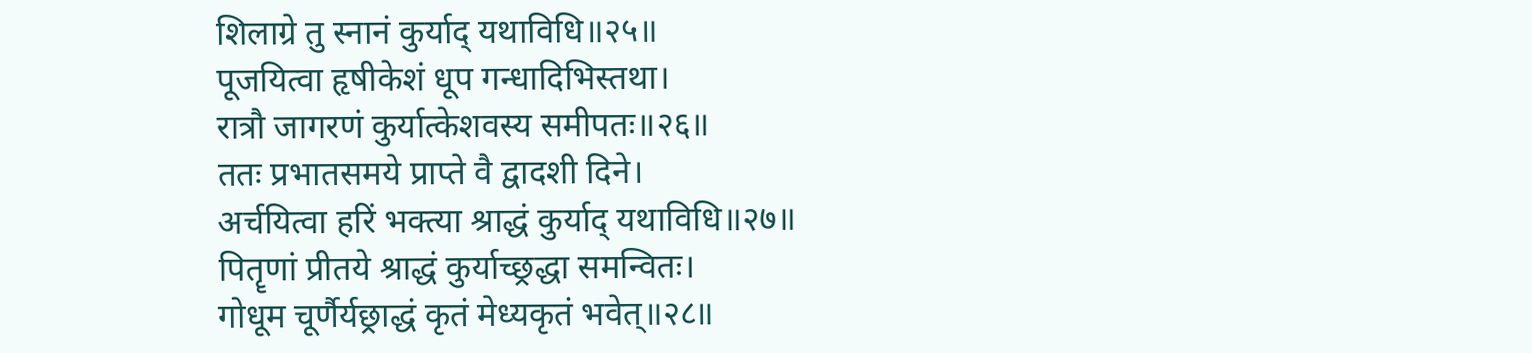शिलाग्रे तु स्नानं कुर्याद् यथाविधि॥२५॥
पूजयित्वा हृषीकेशं धूप गन्धादिभिस्तथा।
रात्रौ जागरणं कुर्यात्केशवस्य समीपतः॥२६॥
ततः प्रभातसमये प्राप्ते वै द्वादशी दिने।
अर्चयित्वा हरिं भक्त्या श्राद्धं कुर्याद् यथाविधि॥२७॥
पितॄणां प्रीतये श्राद्धं कुर्याच्छ्रद्धा समन्वितः।
गोधूम चूर्णैर्यछ्राद्धं कृतं मेध्यकृतं भवेत्॥२८॥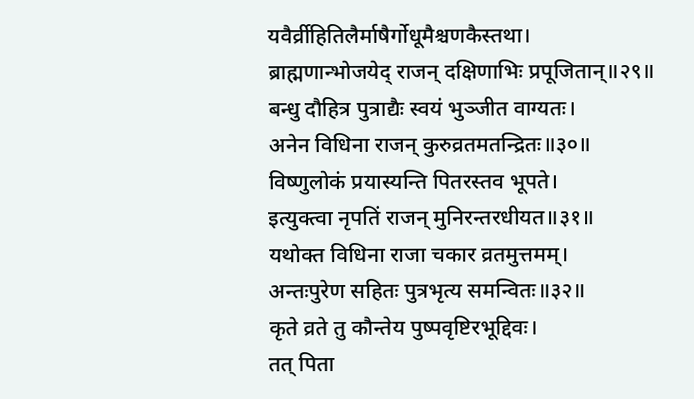यवैर्व्रीहितिलैर्माषैर्गोधूमैश्चणकैस्तथा।
ब्राह्मणान्भोजयेद् राजन् दक्षिणाभिः प्रपूजितान्॥२९॥
बन्धु दौहित्र पुत्राद्यैः स्वयं भुञ्जीत वाग्यतः।
अनेन विधिना राजन् कुरुव्रतमतन्द्रितः॥३०॥
विष्णुलोकं प्रयास्यन्ति पितरस्तव भूपते।
इत्युक्त्वा नृपतिं राजन् मुनिरन्तरधीयत॥३१॥
यथोक्त विधिना राजा चकार व्रतमुत्तमम्।
अन्तःपुरेण सहितः पुत्रभृत्य समन्वितः॥३२॥
कृते व्रते तु कौन्तेय पुष्पवृष्टिरभूद्दिवः।
तत् पिता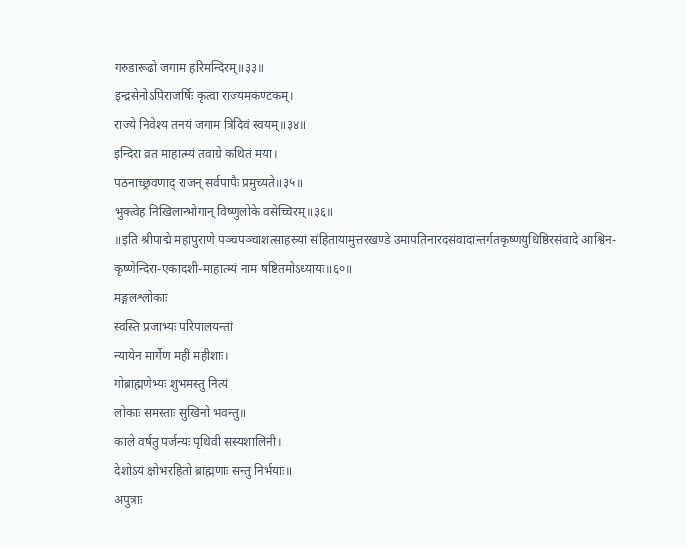गरुडारूढो जगाम हरिमन्दिरम्॥३३॥
इन्द्रसेनोऽपिराजर्षिः कृत्वा राज्यमकण्टकम्।
राज्ये निवेश्य तनयं जगाम त्रिदिवं स्वयम्॥३४॥
इन्दिरा व्रत माहात्म्यं तवाग्रे कथितं मया।
पठनाच्छ्रवणाद् राजन् सर्वपापैः प्रमुच्यते॥३५॥
भुक्त्वेह निखिलान्भोगान् विष्णुलोके वसेच्चिरम्॥३६॥
॥इति श्रीपाद्मे महापुराणे पञ्चपञ्चाशत्साहस्र्यां संहितायामुत्तरखण्डे उमापतिनारदसंवादान्तर्गतकृष्णयुधिष्ठिरसंवादे आश्विन-कृष्णेन्दिरा-एकादशी-माहात्म्यं नाम षष्टितमोऽध्यायः॥६०॥
मङ्गलश्लोकाः
स्वस्ति प्रजाभ्यः परिपालयन्तां
न्यायेन मार्गेण महीं महीशाः।
गोब्राह्मणेभ्यः शुभमस्तु नित्यं
लोकाः समस्ताः सुखिनो भवन्तु॥
काले वर्षतु पर्जन्यः पृथिवी सस्यशालिनी।
देशोऽयं क्षोभरहितो ब्राह्मणाः सन्तु निर्भयाः॥
अपुत्राः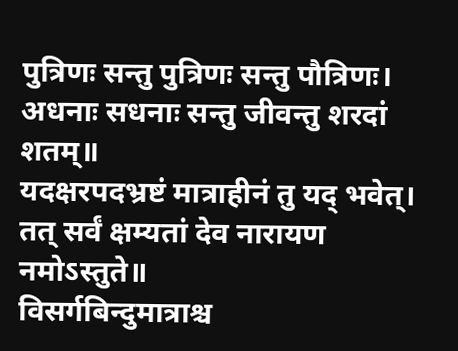पुत्रिणः सन्तु पुत्रिणः सन्तु पौत्रिणः।
अधनाः सधनाः सन्तु जीवन्तु शरदां शतम्॥
यदक्षरपदभ्रष्टं मात्राहीनं तु यद् भवेत्।
तत् सर्वं क्षम्यतां देव नारायण नमोऽस्तुते॥
विसर्गबिन्दुमात्राश्च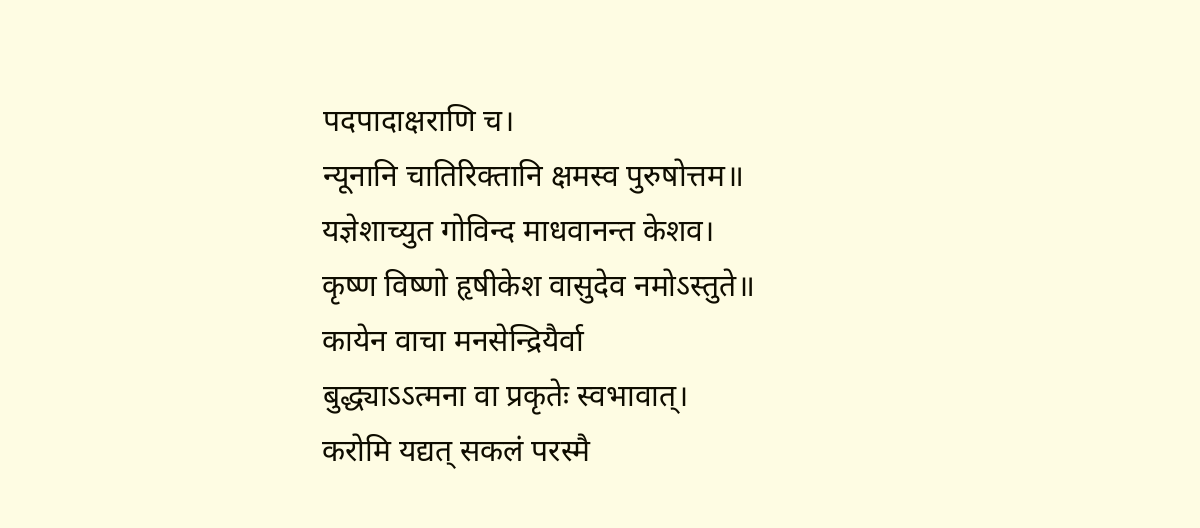पदपादाक्षराणि च।
न्यूनानि चातिरिक्तानि क्षमस्व पुरुषोत्तम॥
यज्ञेशाच्युत गोविन्द माधवानन्त केशव।
कृष्ण विष्णो हृषीकेश वासुदेव नमोऽस्तुते॥
कायेन वाचा मनसेन्द्रियैर्वा
बुद्ध्याऽऽत्मना वा प्रकृतेः स्वभावात्।
करोमि यद्यत् सकलं परस्मै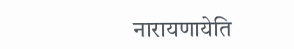नारायणायेति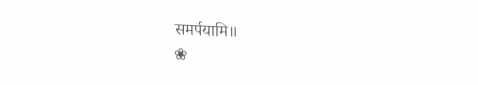समर्पयामि॥
❀